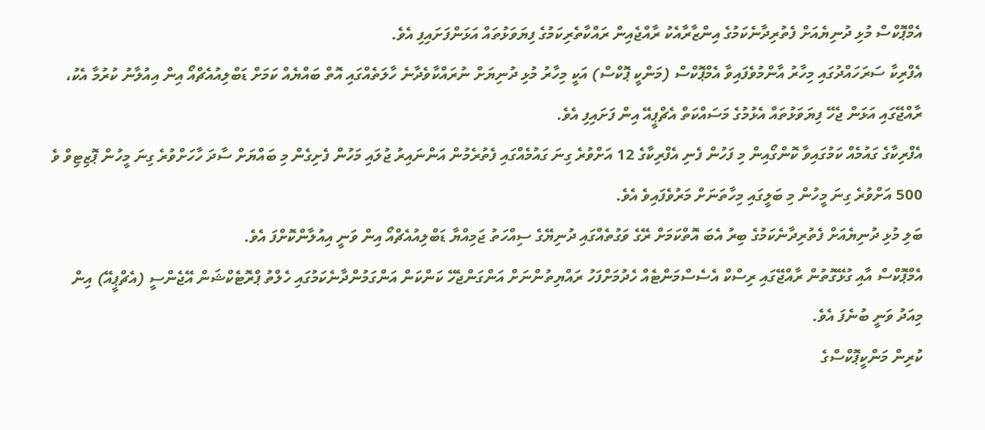އެމްޕޮކްސް މުޅި ދުނިޔެއަށް ފެތުރިދާނެކަމުގެ އިންޒާރާއެކު ރާއްޖެއިން ރައްކާތެރިކަމުގެ ފިޔަވަޅުތައް އަޅަންފަށައިފި އެވެ.
އެފްރިކާ ސަރަހައްދުގައި މިހާރު އާންމުވެފައިވާ އެމްޕޮކްސް (މަންކީ ޕޮކްސް) އަކީ މިހާރު މުޅި ދުނިޔަށް ނުރައްކާވެދާނެ ހާލަތެއްގައި އޮތް ބައްޔެއް ކަމަށް ޑަބްލިއުއެޗްއޯ އިން އިއުލާނު ކުރުމާ އެކު، ރާއްޖޭގައި އަޅަން ޖެހޭ ފިޔަވަޅުތައް އެޅުމުގެ މަސައްކަތް އެޗްޕީއޭ އިން ފަށައިފި އެވެ.
އެފްރިކާގެ ގައުމެއް ކަމުގައިވާ ކޮންގޯއިން މި ފަހުން ފެނި އެފްރިކާގެ 12 އަށްވުރެ ގިނަ ގައުމެއްގައި ފެތުރެމުން އަންނައިރު ޖުލައި މަހުން ފެށިގެން މި ބައްޔަށް ސާދަ ހާހަށްވުރެ ގިނަ މީހުން ޕޮޒިޓިވް ވެ 500 އަށްވުރެ ގިނަ މީހުން މި ބަލީގައި މިހާތަނަށް މަރުވެފައިވެ އެވެ.
ބަލި މުޅި ދުނިޔެއަށް ފެތުރިދާނެކަމުގެ ބިރު އެބަ އޮތްކަމަށް ރޭގެ ވަގުތެއްގައި ދުނިޔޭގެ ސިއްހަތު ޖަމިއްޔާ ޑަބްލިއުއެޗްއޯ އިން ވަނީ އިއުލާންކޮށްފަ އެވެ.
އެމްޕޮކްސް އާއި ގުޅޭގޮތުން ރާއްޖޭގައި ރިސްކް އެސެސްމަންޓެއް ހެދުމަށްފަހު ރައްޔިތުންނަށް އަންގަންޖެހޭ ކަންކަން އަންގަމުންދާނެކަމުގައި ހެލްތު ޕްރޮޓެކްޝަން އޭޖެންސީ (އެޗްޕީއޭ) އިން މިއަދު ވަނީ ބުނެފަ އެވެ.
ކުރިން މަންކީޕޮކްސްގެ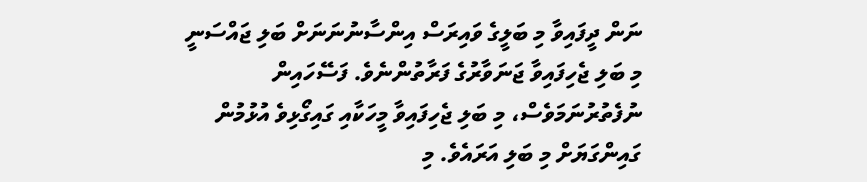ނަން ދީފައިވާ މި ބަލީގެ ވައިރަސް އިންސާނުނަނަށް ބަލި ޖައްސަނީ މި ބަލި ޖެހިފައިވާ ޖަނަވާރުގެ ފަރާތުންނެވެ. ފަސޭހައިން ނުފެތުރުނަމަވެސް، މި ބަލި ޖެހިފައިވާ މީހަކާއި ގައިގޯޅިވެ އުޅުމުން ގައިންގަޔަށް މި ބަލި އަރައެވެ. މި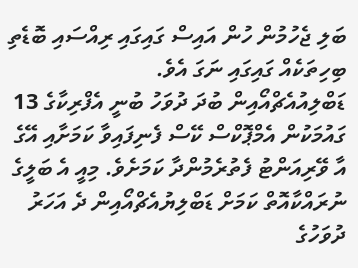ބަލި ޖެހުމުން ހުން އައިސް ގައިގައި ރިއްސައި ބޮޑެތި ބިހިތަކެއް ގައިގައި ނަގަ އެވެ.
ޑަބްލިއުއެޗްއޯއިން ބުދަ ދުވަހު ބުނީ އެފްރިކާގެ 13 ގައުމަކުން އެމްޕޮކްސް ކޭސް ފެނިފައިވާ ކަމަށާއި އޭގެ އާ ވޭރިއަންޓު ފެތުރެމުންދާ ކަމަށެވެ. މިއީ އެ ބަލީގެ ނުރައްކާއޮތް ކަމަށް ޑަބްލިޔުއެޗްއޯއިން ދެ އަހަރު ދުވަހުގެ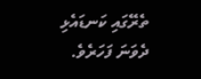ތެރޭގައި ކަނޑައެޅި ދެވަނަ ފަހަރެވެ.